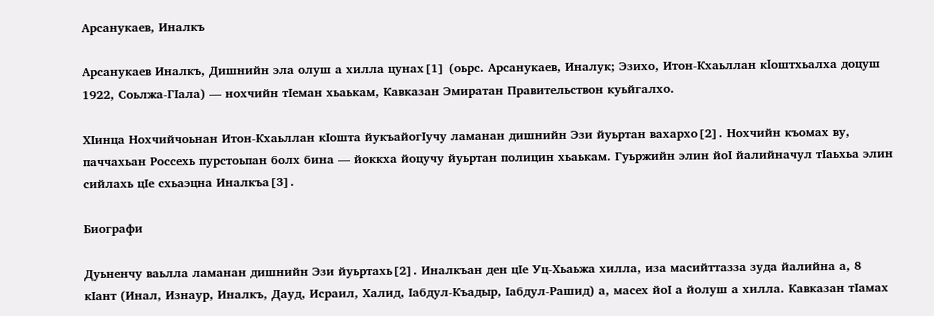Арсанукаев, Иналкъ

Арсанукаев Иналкъ, Дишнийн эла олуш а хилла цунах[1] (оьрс. Арсанукаев, Иналук; Эзихо, Итон-Кхаьллан кӏоштхьалха доцуш 1922, Соьлжа-ГӀала) — нохчийн тӀеман хьаькам, Кавказан Эмиратан Правительствон куьйгалхо.

ХӀинца Нохчийчоьнан Итон-Кхаьллан кӀошта йукъайогӀучу ламанан дишнийн Эзи йуьртан вахархо[2]. Нохчийн къомах ву, паччахьан Россехь пурстоьпан болх бина — йоккха йоцучу йуьртан полицин хьаькам. Гуьржийн элин йоӀ йалийначул тӀаьхьа элин сийлахь цӀе схьаэцна Иналкъа[3].

Биографи

Дуьненчу ваьлла ламанан дишнийн Эзи йуьртахь[2]. Иналкъан ден цӀе Уц-Хьаьжа хилла, иза масийттазза зуда йалийна а, 8 кӀант (Инал, Изнаур, Иналкъ, Дауд, Исраил, Халид, Ӏабдул-Къадыр, Ӏабдул-Рашид) а, масех йоӀ а йолуш а хилла. Кавказан тӀамах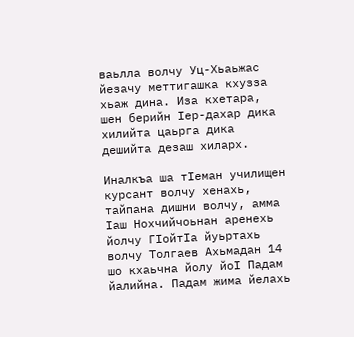ваьлла волчу Уц-Хьаьжас йезачу меттигашка кхузза хьаж дина. Иза кхетара, шен берийн Ӏер-дахар дика хилийта цаьрга дика дешийта дезаш хиларх.

Иналкъа ша тӀеман училищен курсант волчу хенахь, тайпана дишни волчу, амма Ӏаш Нохчийчоьнан аренехь йолчу ГӀойтӀа йуьртахь волчу Толгаев Ахьмадан 14 шо кхаьчна йолу йоӀ Падам йалийна. Падам жима йелахь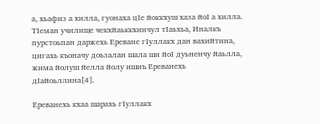а, хьафиз а хилла, гуонаха цӀе йоккхуш хаза йоӀ а хилла. ТӀеман училище чекхйаьккхинчул тӀаьхьа, Иналкъ пурстоьпан даржехь Ереване гӀуллакх дан вахийтина, цигахь къоначу доьзалан шала ши йоӀ дуьненчу йаьлла, жима йолуш йелла йолу ишиъ Ереванехь дӀайоьллина[4].

Ереванехь кхаа шарахь гӀуллакх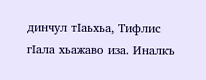динчул тӀаьхьа, Тифлис гӀала хьажаво иза. Иналкъ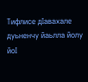Тифлисе дӀавахале дуьненчу йаьлла йолу йоӀ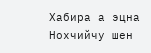Хабира а эцна Нохчийчу шен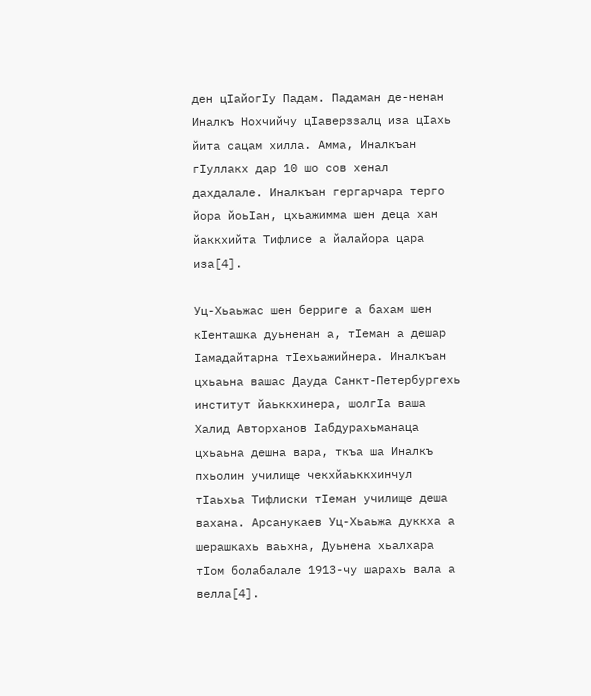ден цӀайогӀу Падам. Падаман де-ненан Иналкъ Нохчийчу цӀаверззалц иза цӀахь йита сацам хилла. Амма, Иналкъан гӀуллакх дар 10 шо сов хенал дахдалале. Иналкъан гергарчара терго йора йоьӀан, цхьажимма шен деца хан йаккхийта Тифлисе а йалайора цара иза[4].

Уц-Хьаьжас шен берриге а бахам шен кӀенташка дуьненан а, тӀеман а дешар Ӏамадайтарна тӀехьажийнера. Иналкъан цхьаьна вашас Дауда Санкт-Петербургехь институт йаьккхинера, шолгӀа ваша Халид Авторханов Ӏабдурахьманаца цхьаьна дешна вара, ткъа ша Иналкъ пхьолин училище чекхйаьккхинчул тӀаьхьа Тифлиски тӀеман училище деша вахана. Арсанукаев Уц-Хьаьжа дуккха а шерашкахь ваьхна, Дуьнена хьалхара тӀом болабалале 1913-чу шарахь вала а велла[4].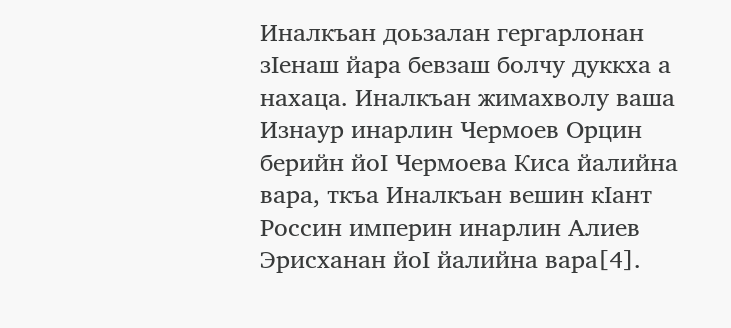Иналкъан доьзалан гергарлонан зӀенаш йара бевзаш болчу дуккха а нахаца. Иналкъан жимахволу ваша Изнаур инарлин Чермоев Орцин берийн йоӀ Чермоева Киса йалийна вара, ткъа Иналкъан вешин кӀант Россин империн инарлин Алиев Эрисханан йоӀ йалийна вара[4].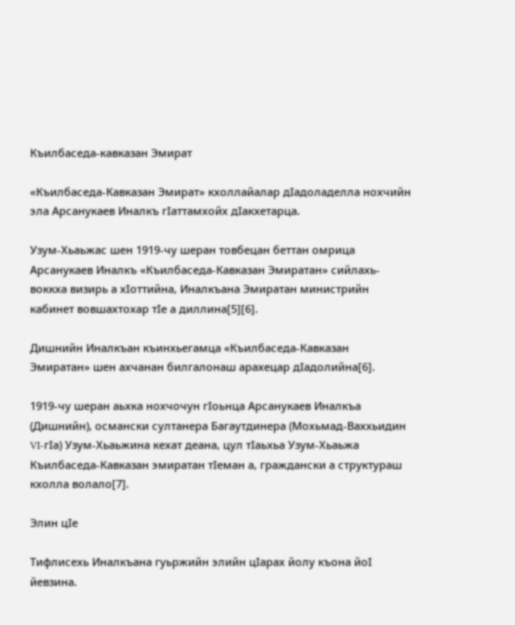Къилбаседа-кавказан Эмират

«Къилбаседа-Кавказан Эмират» кхоллайалар дӀадоладелла нохчийн эла Арсанукаев Иналкъ гӀаттамхойх дӀакхетарца.

Узум-Хьаьжас шен 1919-чу шеран товбецан беттан омрица Арсанукаев Иналкъ «Къилбаседа-Кавказан Эмиратан» сийлахь-воккха визирь а хӀоттийна, Иналкъана Эмиратан министрийн кабинет вовшахтохар тӀе а диллина[5][6].

Дишнийн Иналкъан къинхьегамца «Къилбаседа-Кавказан Эмиратан» шен ахчанан билгалонаш арахецар дӀадолийна[6].

1919-чу шеран аьхка нохчочун гӀоьнца Арсанукаев Иналкъа (Дишнийн), османски султанера Багаутдинера (Мохьмад-Ваххьидин VI-гӀа) Узум-Хьаьжина кехат деана, цул тӀаьхьа Узум-Хьаьжа Къилбаседа-Кавказан эмиратан тӀеман а, граждански а структураш кхолла волало[7].

Элин цӀе

Тифлисехь Иналкъана гуьржийн элийн цӀарах йолу къона йоӀ йевзина.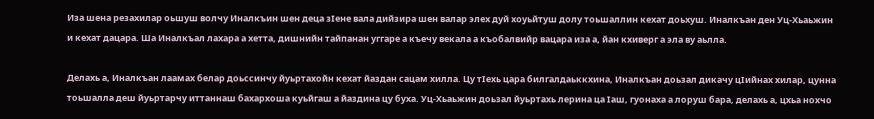Иза шена резахилар оьшуш волчу Иналкъин шен деца зӀене вала дийзира шен валар элех дуй хоуьйтуш долу тоьшаллин кехат доьхуш. Иналкъан ден Уц-Хьаьжин и кехат дацара. Ша Иналкъал лахара а хетта, дишнийн тайпанан уггаре а къечу векала а къобалвийр вацара иза а, йан кхиверг а эла ву аьлла.

Делахь а, Иналкъан лаамах белар доьссинчу йуьртахойн кехат йаздан сацам хилла. Цу тӀехь цара билгалдаьккхина, Иналкъан доьзал дикачу цӀийнах хилар, цунна тоьшалла деш йуьртарчу иттаннаш бахархоша куьйгаш а йаздина цу буха. Уц-Хьаьжин доьзал йуьртахь лерина ца Ӏаш, гуонаха а лоруш бара, делахь а, цхьа нохчо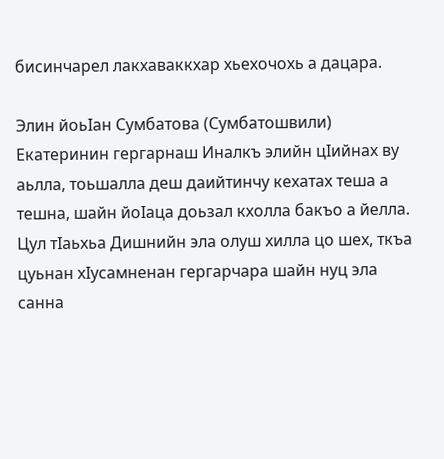бисинчарел лакхаваккхар хьехочохь а дацара.

Элин йоьӀан Сумбатова (Сумбатошвили) Екатеринин гергарнаш Иналкъ элийн цӀийнах ву аьлла, тоьшалла деш даийтинчу кехатах теша а тешна, шайн йоӀаца доьзал кхолла бакъо а йелла. Цул тӀаьхьа Дишнийн эла олуш хилла цо шех, ткъа цуьнан хӀусамненан гергарчара шайн нуц эла санна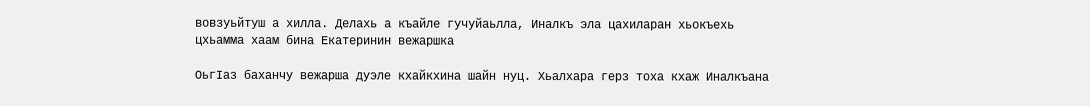вовзуьйтуш а хилла. Делахь а къайле гучуйаьлла, Иналкъ эла цахиларан хьокъехь цхьамма хаам бина Екатеринин вежаршка

ОьгӀаз баханчу вежарша дуэле кхайкхина шайн нуц. Хьалхара герз тоха кхаж Иналкъана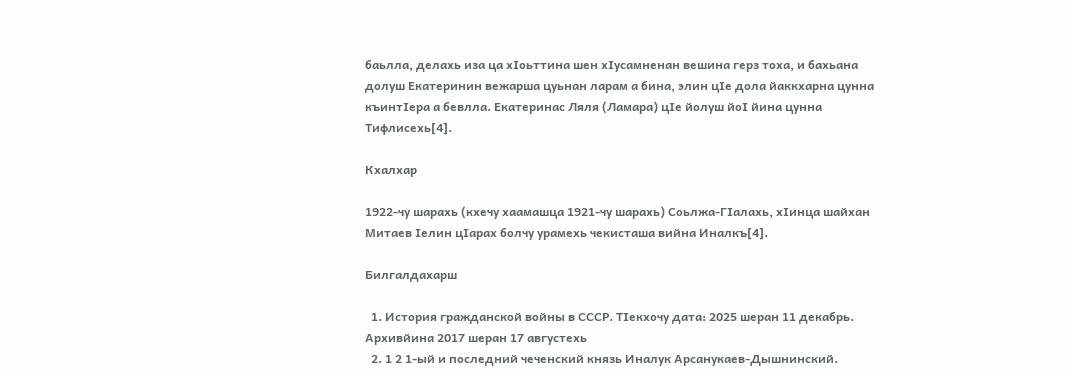баьлла, делахь иза ца хӀоьттина шен хӀусамненан вешина герз тоха, и бахьана долуш Екатеринин вежарша цуьнан ларам а бина, элин цӀе дола йаккхарна цунна къинтӀера а бевлла. Екатеринас Ляля (Ламара) цӀе йолуш йоӀ йина цунна Тифлисехь[4].

Кхалхар

1922-чу шарахь (кхечу хаамашца 1921-чу шарахь) Соьлжа-ГӀалахь, хӀинца шайхан Митаев Ӏелин цӀарах болчу урамехь чекисташа вийна Иналкъ[4].

Билгалдахарш

  1. История гражданской войны в СССР. ТӀекхочу дата: 2025 шеран 11 декабрь. Архивйина 2017 шеран 17 августехь
  2. 1 2 1-ый и последний чеченский князь Иналук Арсанукаев-Дышнинский.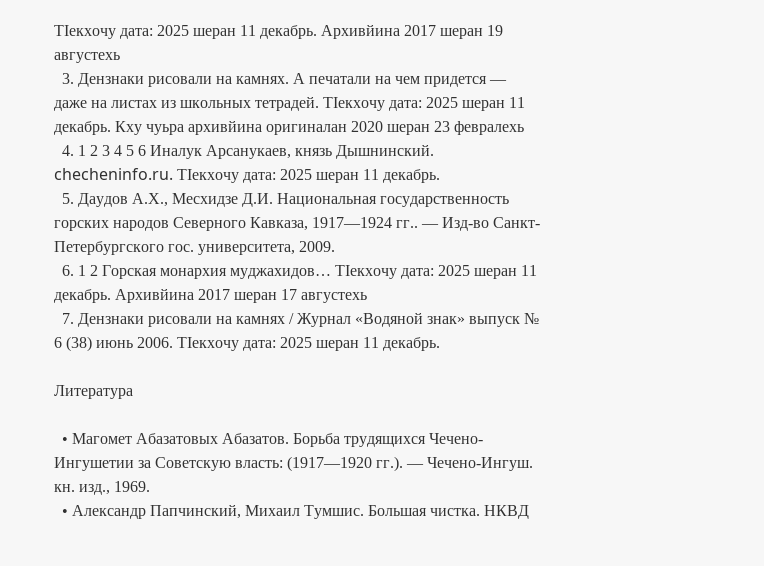ТӀекхочу дата: 2025 шеран 11 декабрь. Архивйина 2017 шеран 19 августехь
  3. Дензнаки рисовали на камнях. А печатали на чем придется — даже на листах из школьных тетрадей. ТӀекхочу дата: 2025 шеран 11 декабрь. Кху чуьра архивйина оригиналан 2020 шеран 23 февралехь
  4. 1 2 3 4 5 6 Иналук Арсанукаев, князь Дышнинский. checheninfo.ru. ТӀекхочу дата: 2025 шеран 11 декабрь.
  5. Даудов А.Х., Месхидзе Д.И. Национальная государственность горских народов Северного Кавказа, 1917—1924 гг.. — Изд-во Санкт-Петербургского гос. университета, 2009.
  6. 1 2 Горская монархия муджахидов… ТӀекхочу дата: 2025 шеран 11 декабрь. Архивйина 2017 шеран 17 августехь
  7. Дензнаки рисовали на камнях / Журнал «Водяной знак» выпуск № 6 (38) июнь 2006. ТӀекхочу дата: 2025 шеран 11 декабрь.

Литература

  • Магомет Абазатовых Абазатов. Борьба трудящихся Чечено-Ингушетии за Советскую власть: (1917—1920 гг.). — Чечено-Ингуш. кн. изд., 1969.
  • Александр Папчинский, Михаил Тумшис. Большая чистка. НКВД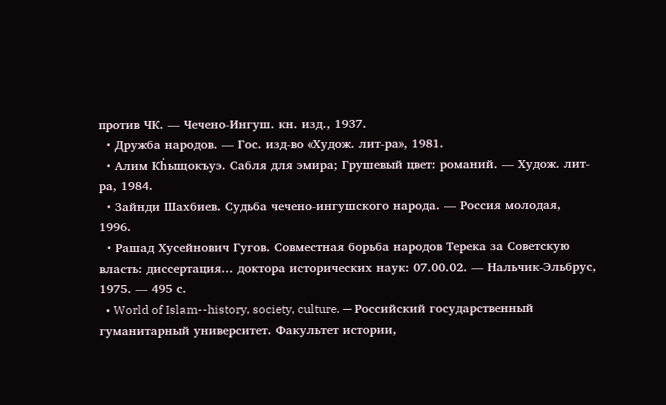против ЧК. — Чечено-Ингуш. кн. изд., 1937.
  • Дружба народов. — Гос. изд-во «Худож. лит-ра», 1981.
  • Алим Кḣыщокъуэ. Сабля для эмира; Грушевый цвет: романий. — Худож. лит-ра, 1984.
  • Зайнди Шахбиев. Судьба чечено-ингушского народа. — Россия молодая, 1996.
  • Рашад Хусейнович Гугов. Совместная борьба народов Терека за Советскую власть: диссертация... доктора исторических наук: 07.00.02. — Нальчик-Эльбрус, 1975. — 495 с.
  • World of Islam--history, society, culture. — Российский государственный гуманитарный университет. Факультет истории,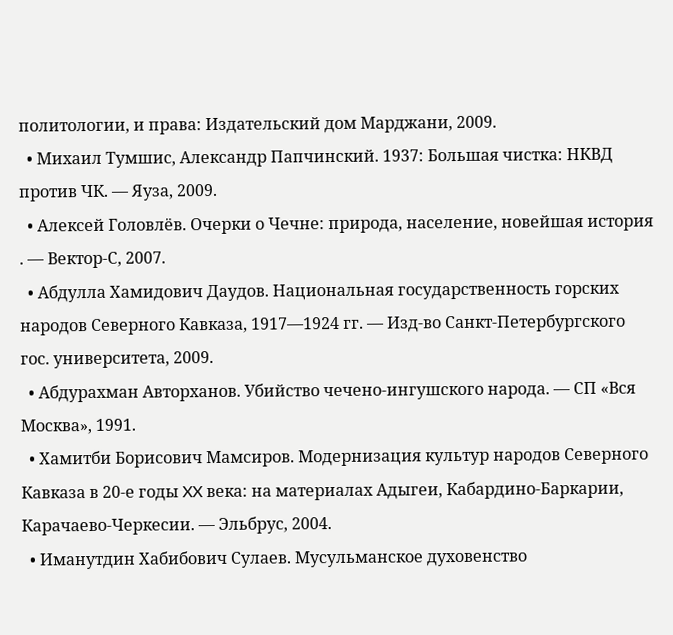политологии, и права: Издательский дом Марджани, 2009.
  • Михаил Тумшис, Александр Папчинский. 1937: Большая чистка: НКВД против ЧК. — Яуза, 2009.
  • Алексей Головлёв. Очерки о Чечне: природа, население, новейшая история . — Вектор-С, 2007.
  • Абдулла Хамидович Даудов. Национальная государственность горских народов Северного Кавказа, 1917—1924 гг. — Изд-во Санкт-Петербургского гос. университета, 2009.
  • Абдурахман Авторханов. Убийство чечено-ингушского народа. — СП «Вся Москва», 1991.
  • Хамитби Борисович Мамсиров. Модернизация культур народов Северного Кавказа в 20-е годы XX века: на материалах Адыгеи, Кабардино-Баркарии, Карачаево-Черкесии. — Эльбрус, 2004.
  • Иманутдин Хабибович Сулаев. Мусульманское духовенство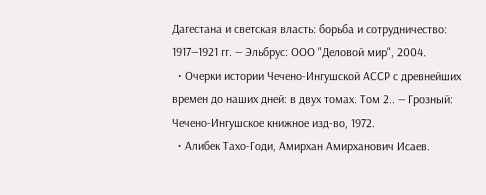Дагестана и светская власть: борьба и сотрудничество: 1917—1921 гг. — Эльбрус: ООО "Деловой мир", 2004.
  • Очерки истории Чечено-Ингушской АССР с древнейших времен до наших дней: в двух томах. Том 2.. — Грозный: Чечено-Ингушское книжное изд-во, 1972.
  • Алибек Тахо-Годи, Амирхан Амирханович Исаев.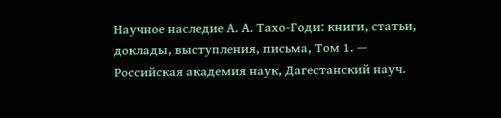Научное наследие А. А. Тахо-Годи: книги, статьи, доклады, выступления, письма, Том 1. — Российская академия наук, Дагестанский науч.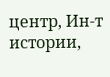центр, Ин-т истории,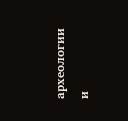археологии и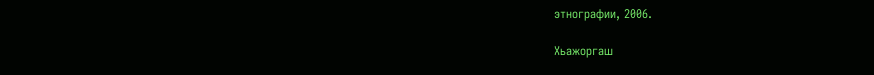этнографии, 2006.

Хьажоргаш